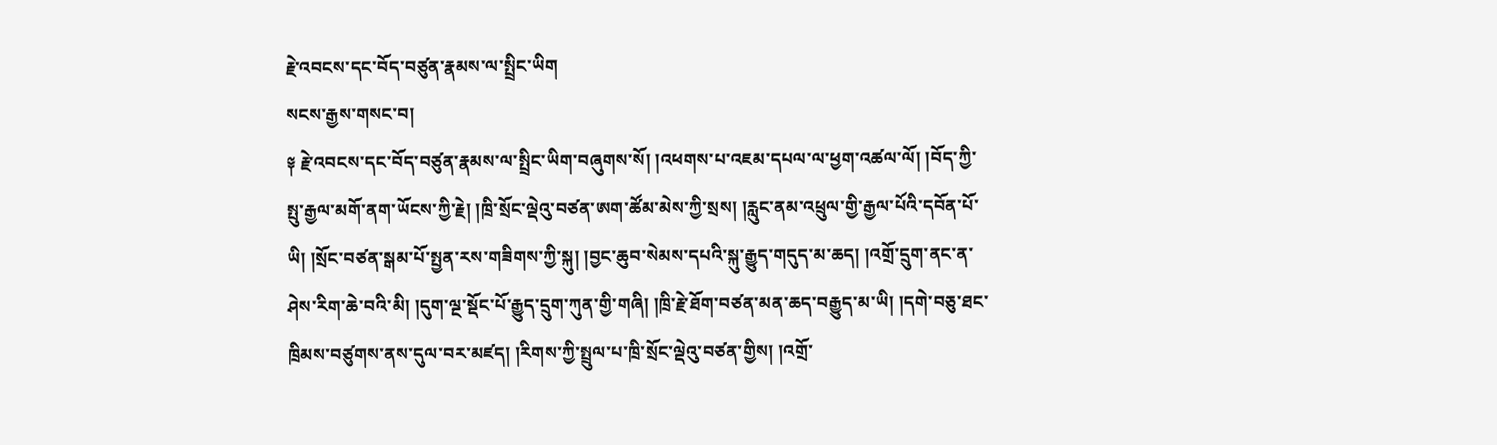རྗེ་འབངས་དང་བོད་བཙུན་རྣམས་ལ་སྤྲིང་ཡིག
སངས་རྒྱས་གསང་བ།
༈ རྗེ་འབངས་དང་བོད་བཙུན་རྣམས་ལ་སྤྲིང་ཡིག་བཞུགས་སོ། །འཕགས་པ་འཇམ་དཔལ་ལ་ཕྱག་འཚལ་ལོ། །བོད་ཀྱི་སྤུ་རྒྱལ་མགོ་ནག་ཡོངས་ཀྱི་རྗེ། །ཁྲི་སྲོང་ལྡེའུ་བཙན་ཨག་ཚོམ་མེས་ཀྱི་སྲས། །རླུང་ནམ་འཕྲུལ་གྱི་རྒྱལ་པོའི་དབོན་པོ་ཡི། །སྲོང་བཙན་སྒམ་པོ་སྤྱན་རས་གཟིགས་ཀྱི་སྐུ། །བྱང་ཆུབ་སེམས་དཔའི་སྐུ་རྒྱུད་གདུད་མ་ཆད། །འགྲོ་དྲུག་ནང་ན་ཤེས་རིག་ཆེ་བའི་མི། །དུག་ལྔ་སྡོང་པོ་རྒྱུད་དྲུག་ཀུན་གྱི་གཞི། །ཁྲི་རྗེ་ཐོག་བཙན་མན་ཆད་བརྒྱུད་མ་ཡི། །དགེ་བཅུ་ཐང་ཁྲིམས་བཙུགས་ནས་དུལ་བར་མཛད། །རིགས་ཀྱི་སྤྲུལ་པ་ཁྲི་སྲོང་ལྡེའུ་བཙན་གྱིས། །འགྲོ་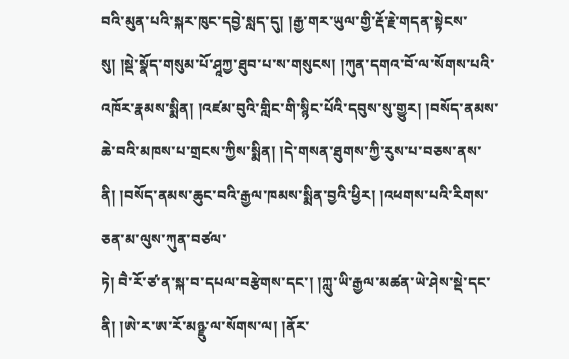བའི་མུན་པའི་སྐར་ཁུང་དབྱེ་སླད་དུ། །རྒྱ་གར་ཡུལ་གྱི་རྡོ་རྗེ་གདན་སྟེངས་སུ། །སྡེ་སྣོད་གསུམ་པོ་ཤཱཀྱ་ཐུབ་པ་ས་གསུངས། །ཀུན་དགའ་བོ་ལ་སོགས་པའི་འཁོར་རྣམས་སྨིན། །འཛམ་བུའི་གླིང་གི་སྙིང་པོའི་དབུས་སུ་གྱུར། །བསོད་ནམས་ཆེ་བའི་མཁས་པ་གྲངས་ཀྱིས་སྨིན། །དེ་གསན་ཐུགས་ཀྱི་རུས་པ་བཅས་ནས་ནི། །བསོད་ནམས་ཆུང་བའི་རྒྱལ་ཁམས་སྨིན་བྱའི་ཕྱིར། །འཕགས་པའི་རིགས་ཅན་མ་ལུས་ཀུན་བཙལ་
ཏེ། བཻ་རོ་ཙ་ན་སྐ་བ་དཔལ་བརྩེགས་དང་། །ཀླུ་ཡི་རྒྱལ་མཚན་ཡེ་ཤེས་སྡེ་དང་ནི། །ཨེ་ར་ཨ་རོ་མཉྫུ་ལ་སོགས་ལ། །ནོར་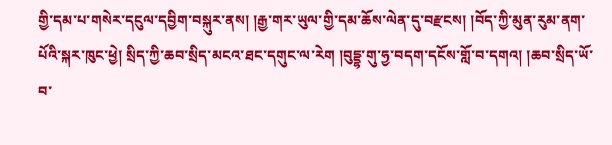གྱི་དམ་པ་གསེར་དངུལ་དབྱིག་བསྐུར་ནས། །རྒྱ་གར་ཡུལ་གྱི་དམ་ཆོས་ལེན་དུ་བརྫངས། །བོད་ཀྱི་མུན་རུམ་ནག་པོའི་སྐར་ཁུང་ཕྱེ། སྲིད་ཀྱི་ཆབ་སྲིད་མངའ་ཐང་དགུང་ལ་རེག །བུདྡྷ་གུ་ཧྱ་བདག་དངོས་གློ་བ་དགའ། །ཆབ་སྲིད་ཡོ་བ་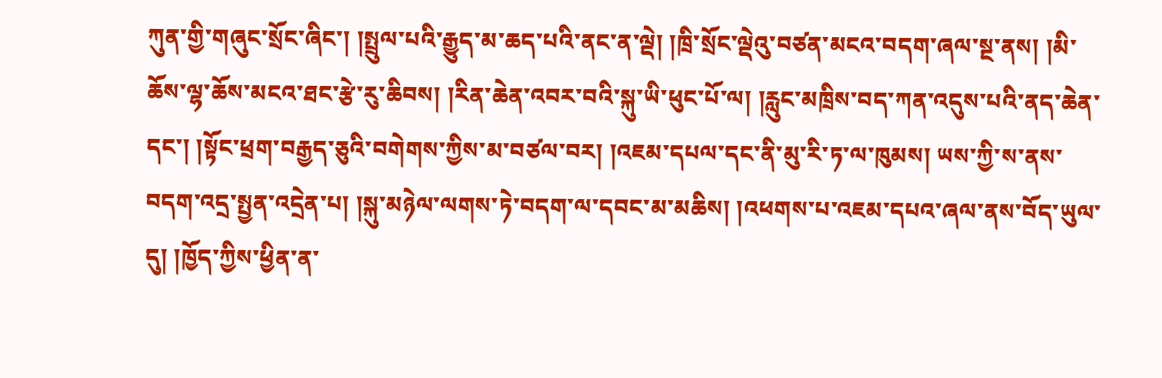ཀུན་གྱི་གཞུང་སྲོང་ཞིང་། །སྤྲུལ་པའི་རྒྱུད་མ་ཆད་པའི་ནང་ན་ལྡེ། །ཁྲི་སྲོང་ལྡེའུ་བཙན་མངའ་བདག་ཞལ་སྔ་ནས། །མི་ཆོས་ལྷ་ཆོས་མངའ་ཐང་རྩེ་རུ་ཆིབས། །རིན་ཆེན་འབར་བའི་སྐུ་ཡི་ཕུང་པོ་ལ། །རླུང་མཁྲིས་བད་ཀན་འདུས་པའི་ནད་ཆེན་དང་། །སྟོང་ཕྲག་བརྒྱད་ཅུའི་བགེགས་ཀྱིས་མ་བཙལ་བར། །འཇམ་དཔལ་དང་ནི་མུ་རི་ཏ་ལ་ཁུམས། ཡས་ཀྱི་ས་ནས་བདག་འདྲ་སྤྱན་འདྲེན་པ། །སྐུ་མཉེལ་ལགས་ཏེ་བདག་ལ་དབང་མ་མཆིས། །འཕགས་པ་འཇམ་དཔའ་ཞལ་ནས་བོད་ཡུལ་དུ། །ཁྱོད་ཀྱིས་ཕྱིན་ན་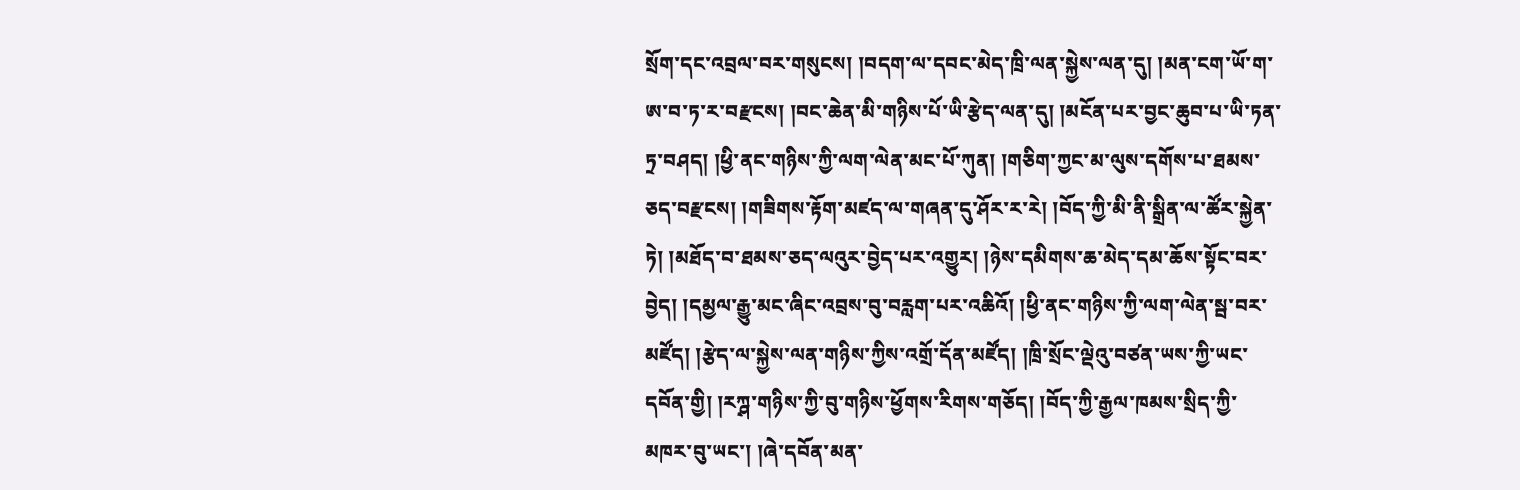སྲོག་དང་འབྲལ་བར་གསུངས། །བདག་ལ་དབང་མེད་ཁྲི་ལན་སྐྱེས་ལན་དུ། །མན་ངག་ཡོ་ག་ཨ་བ་ཏ་ར་བརྫངས། །བང་ཆེན་མི་གཉིས་པོ་ཡི་རྩེད་ལན་དུ། །མངོན་པར་བྱང་ཆུབ་པ་ཡི་ཏན་ཏྲ་བཤད། །ཕྱི་ནང་གཉིས་ཀྱི་ལག་ལེན་མང་པོ་ཀུན། །གཅིག་ཀྱང་མ་ལུས་དགོས་པ་ཐམས་ཅད་བརྫངས། །གཟིགས་རྟོག་མཛད་ལ་གཞན་དུ་ཤོར་ར་རེ། །བོད་ཀྱི་མི་ནི་སྒྲིན་ལ་ཚོར་སྐྱེན་ཏེ། །མཐོད་བ་ཐམས་ཅད་ལའུར་བྱེད་པར་འགྱུར། །ཉེས་དམིགས་ཆ་མེད་དམ་ཆོས་སྟོང་བར་བྱེད། །དམྱལ་རྒྱུ་མང་ཞིང་འབྲས་བུ་བརླག་པར་འཆིའོ། །ཕྱི་ནང་གཉིས་ཀྱི་ལག་ལེན་སྦ་བར་མཛོད། །རྩེད་ལ་སྐྱེས་ལན་གཉིས་ཀྱིས་འགྲོ་དོན་མཛོད། །ཁྲི་སྲོང་ལྡེའུ་བཙན་ཡས་ཀྱི་ཡང་དབོན་གྱི། །རཀྴ་གཉིས་ཀྱི་བུ་གཉིས་ཕྱོགས་རིགས་གཅོད། །བོད་ཀྱི་རྒྱལ་ཁམས་སྲིད་ཀྱི་མཁར་བུ་ཡང་། །ཞེ་དབོན་མན་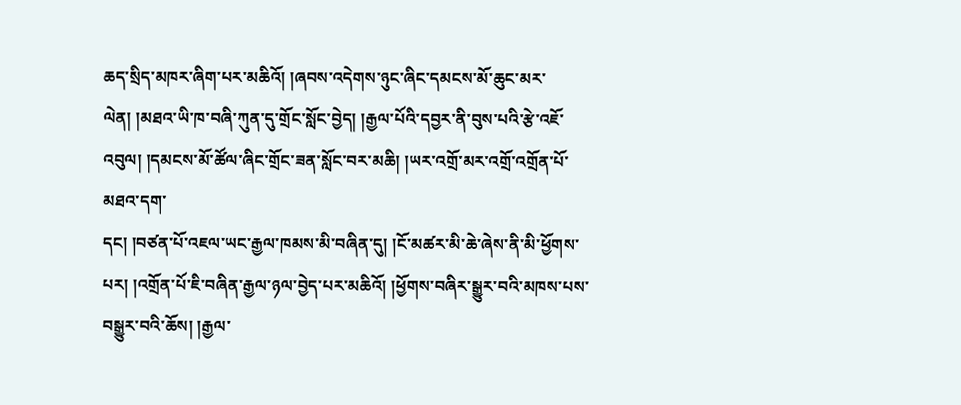ཆད་སྲིད་མཁར་ཞིག་པར་མཆིའོ། །ཞབས་འདེགས་ཉུང་ཞིང་དམངས་མོ་ཆུང་མར་ལེན། །མཐའ་ཡི་ཁ་བཞི་ཀུན་དུ་གྲོང་སློང་བྱེད། །རྒྱལ་པོའི་དབྱར་ནི་བུས་པའི་རྩེ་འཇོ་འབུལ། །དམངས་མོ་ཚོལ་ཞིང་གྲོང་ཟན་སློང་བར་མཆི། །ཡར་འགྲོ་མར་འགྲོ་འགྲོན་པོ་མཐའ་དག་
དང། །བཙན་པོ་འཇལ་ཡང་རྒྱལ་ཁམས་མི་བཞིན་དུ། །ངོ་མཚར་མི་ཆེ་ཞེས་ནི་མི་ཕྱོགས་པར། །འགྲོན་པོ་ཇི་བཞིན་རྒྱལ་ཉལ་བྱེད་པར་མཆིའོ། །ཕྱོགས་བཞིར་སྒྱུར་བའི་མཁས་པས་བསྒྱུར་བའི་ཆོས། །རྒྱལ་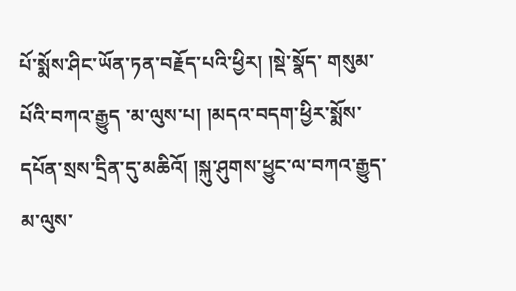པོ་སྨོས་ཤིང་ཡོན་ཏན་བརྗོད་པའི་ཕྱིར། །སྡེ་སྣོད་ གསུམ་པོའི་བཀའ་རྒྱུད ་མ་ལུས་པ། །མདའ་བདག་ཕྱིར་སྨོས་དཔོན་སྲས་དྲིན་དུ་མཆིའོ། །སྐུ་ཤུགས་ཕྱུང་ལ་བཀའ་རྒྱུད་མ་ལུས་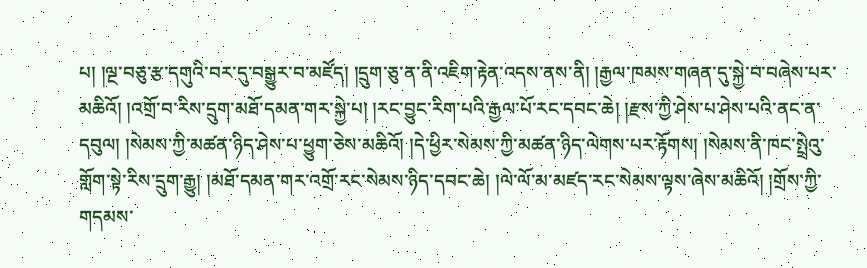པ། །ལྔ་བཅུ་རྩ་དགུའི་བར་དུ་བསྒྱུར་བ་མཛོད། །དྲུག་ཅུ་ན་ནི་འཇིག་རྟེན་འདས་ནས་ནི། །རྒྱལ་ཁམས་གཞན་དུ་སྐྱེ་བ་བཞེས་པར་མཆིའོ། །འགྲོ་བ་རིས་དྲུག་མཐོ་དམན་གར་སྐྱེ་པ། །རང་བྱུང་རིག་པའི་རྒྱལ་པོ་རང་དབང་ཆེ། །རྫས་ཀྱི་ཤེས་པ་ཤེས་པའི་ནང་ན་དབུལ། །སེམས་ཀྱི་མཚན་ཉིད་ཤེས་པ་ཕྱུག་ཅེས་མཆིའོ། །དེ་ཕྱིར་སེམས་ཀྱི་མཚན་ཉིད་ལེགས་པར་རྟོགས། །སེམས་ནི་ཁང་སྤྲེའུ་གློག་སྟེ་རིས་དྲུག་རྒྱུ། །མཐོ་དམན་གར་འགྲོ་རང་སེམས་ཉིད་དབང་ཆེ། །ལེ་ལོ་མ་མཛད་རང་སེམས་ལྟས་ཞེས་མཆིའོ། །གྲོས་ཀྱི་གདམས་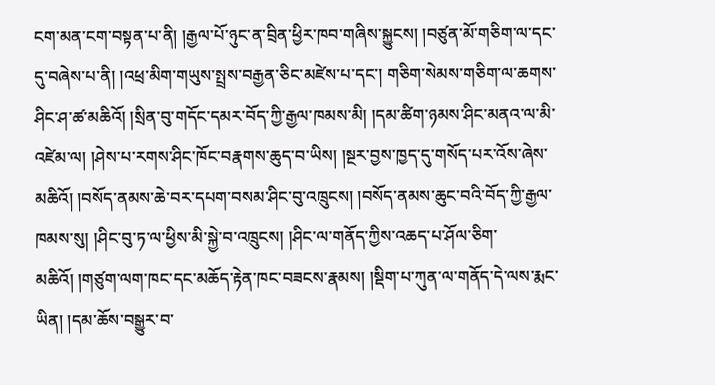ངག་མན་ངག་བསྟན་པ་ནི། །རྒྱལ་པོ་ཉུང་ན་བྲིན་ཕྱིར་ཁབ་གཞིས་སྐྱུངས། །བཙུན་མོ་གཅིག་ལ་དང་དུ་བཞེས་པ་ནི། །འཕྲ་མིག་གཡུས་སྤྲས་བརྒྱན་ཅིང་མཛེས་པ་དང་། གཅིག་སེམས་གཅིག་ལ་ཆགས་ཤིང་ཤ་ཚ་མཆིའོ། །སྲིན་བུ་གདོང་དམར་བོད་ཀྱི་རྒྱལ་ཁམས་མི། །དམ་ཚིག་ཉམས་ཤིང་མནའ་ལ་མི་འཛེམ་ལ། །ཤེས་པ་རགས་ཤིང་ཁོང་བརྣགས་ཆུད་བ་ཡིས། །སྔར་བྱས་ཁྱད་དུ་གསོད་པར་འོས་ཞེས་མཆིའོ། །བསོད་ནམས་ཆེ་བར་དཔག་བསམ་ཤིང་བུ་འཁྲུངས། །བསོད་ནམས་ཆུང་བའི་བོད་ཀྱི་རྒྱལ་ཁམས་སུ། །ཤིང་བུ་ཏ་ལ་ཕྱིས་མི་སྐྱེ་བ་འཁྲུངས། །ཤིང་ལ་གནོད་ཀྱིས་འཆད་པ་ཤོལ་ཅིག་མཆིའོ། །གཙུག་ལག་ཁང་དང་མཆོད་རྟེན་ཁང་བཟངས་རྣམས། །སྡིག་པ་ཀུན་ལ་གནོད་དེ་ལས་རྨང་ཡིན། །དམ་ཆོས་བསྒྱུར་བ་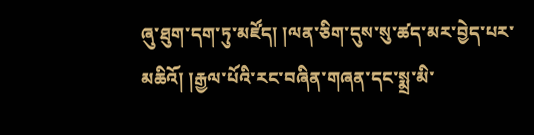ཞུ་ཐུག་དག་ཏུ་མཛོད། །ལན་ཅིག་དུས་སུ་ཚད་མར་བྱེད་པར་མཆིའོ། །རྒྱལ་པོའི་རང་བཞིན་གཞན་དང་སྨྲ་མི་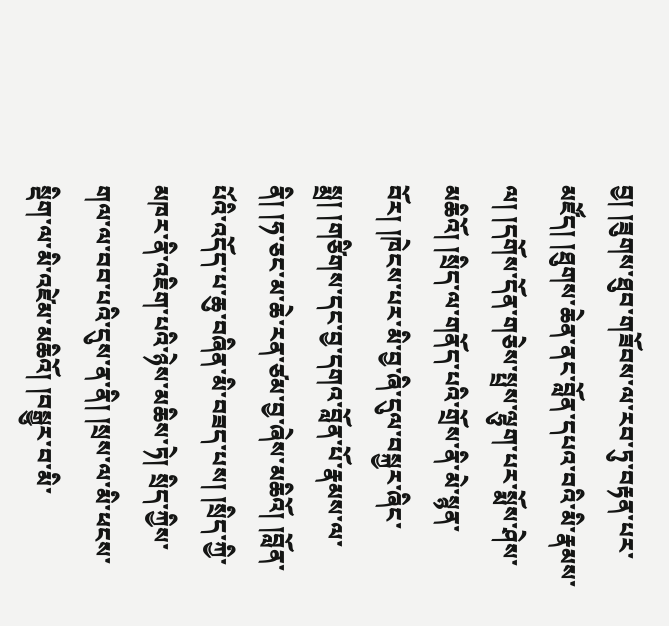བྱ། །ཟུགས་ཐུབ་གཟོབས་ལ་རབ་ཏུ་བརྟན་པར་མཛོད། །ཐུགས་ཆེན་ནང་བློན་དཔའ་བའི་མི་རྣམས་
ལ། །དགོས་དོན་གཅེས་སྤྲས་ལྷུག་པར་སྨོས་ཤེས་མཆིའོ། །སྲིད་ལ་གནོད་པའི་གྲོས་ནི་མེ་སྙན་བོར། །ཁེངས་པར་མི་བྱ་ཞི་དུལ་བསྐྱར་ཞིང་སྨྲ། །གཙིགས་དང་བྱ་དགའ་བློན་པོ་རྣམས་ལ་ནི། །ཧ་ཅང་མ་ཆེ་རན་ཙམ་བྱ་ཞེས་མཆིའོ། །བློན་པོའི་འདོད་པ་ཆུ་བཞིན་མི་བཟད་པས། །སྲིད་ཀྱི་མཁར་ནི་འཇིག་པའི་ཉེས་མཆིས་ཏེ། སྲིད་ཀྱིས་གལ་ལ་བབ་པའི་དུས་ན་ནི། །སྲས་ལ་མི་ཕངས་སྡིག་ལ་མི་འཛེམ་མཆིའོ། །བསྒྱུར་བ་མི་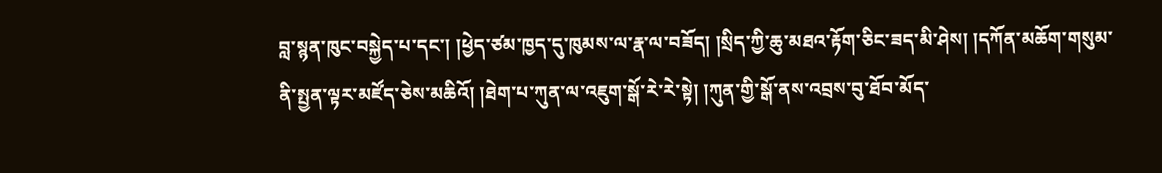བླ་སྙན་ཁུང་བསྐྱེད་པ་དང་། །ཕྱེད་ཙམ་ཁྱད་དུ་ཁུམས་ལ་རྣ་ལ་བཟོད། །སྲིད་ཀྱི་ཆུ་མཐའ་རྟོག་ཅིང་ཟད་མི་ཤེས། །དཀོན་མཆོག་གསུམ་ནི་སྤྱན་ལྟར་མཛོད་ཅེས་མཆིའོ། །ཐེག་པ་ཀུན་ལ་འཇུག་སྒོ་རེ་རེ་སྟེ། །ཀུན་གྱི་སྒོ་ནས་འབྲས་བུ་ཐོབ་མོད་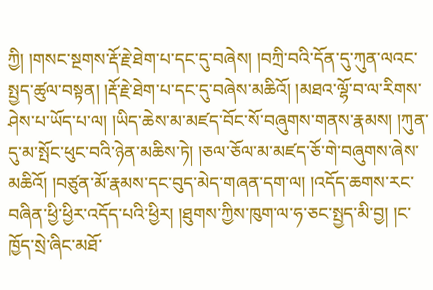ཀྱི། །གསང་སྔགས་རྡོ་རྗེ་ཐེག་པ་དང་དུ་བཞེས། །བཀྲི་བའི་དོན་དུ་ཀུན་ལའང་སྤྱད་ཚུལ་བསྟན། །རྡོ་རྗེ་ཐེག་པ་དང་དུ་བཞེས་མཆིའོ། །མཐའ་ལྷོ་བ་ལ་རིགས་ཤེས་པ་ཡོད་པ་ལ། །ཡིད་ཆེས་མ་མཛད་བོང་སོ་བཞུགས་གནས་རྣམས། །ཀུན་དུ་མ་སྤོང་ཕུང་བའི་ཉེན་མཆིས་ཏེ། །ཅལ་ཅོལ་མ་མཛད་ཅོ་གེ་བཞུགས་ཞེས་མཆིའོ། །བཙུན་མོ་རྣམས་དང་བུད་མེད་གཞན་དག་ལ། །འདོད་ཆགས་རང་བཞིན་ཕྱི་ཕྱིར་འདོད་པའི་ཕྱིར། །ཐུགས་ཀྱིས་ཁུག་ལ་ཧ་ཅང་སྤྱད་མི་བྱ། །ང་ཁྱོད་སྲེ་ཞིང་མཐོ་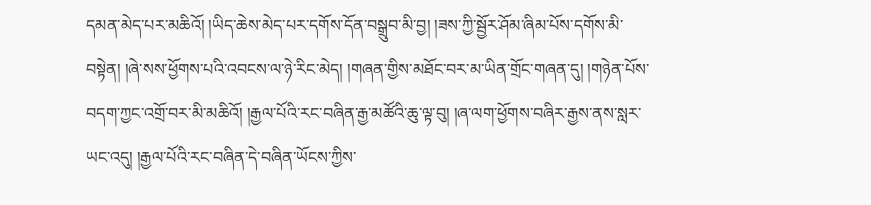དམན་མེད་པར་མཆིའོ། །ཡིད་ཆེས་མེད་པར་དགོས་དོན་བསྒྲུབ་མི་བྱ། །ཟས་ཀྱི་སྦྱོར་ཤོམ་ཞིམ་པོས་དགོས་མི་བསྟེན། །ཞེ་སས་ཕྱོགས་པའི་འབངས་ལ་ཉེ་རིང་མེད། །གཞན་གྱིས་མཐོང་བར་མ་ཡིན་གྲོང་གཞན་དུ། །གཉེན་པོས་བདག་ཀྱང་འགྲོ་བར་མི་མཆིའོ། །རྒྱལ་པོའི་རང་བཞིན་རྒྱ་མཚོའི་ཆུ་ལྟ་བུ། །ཞ་ལག་ཕྱོགས་བཞིར་རྒྱས་ནས་སླར་ཡང་འདུ། །རྒྱལ་པོའི་རང་བཞིན་དེ་བཞིན་ཡོངས་ཀྱིས་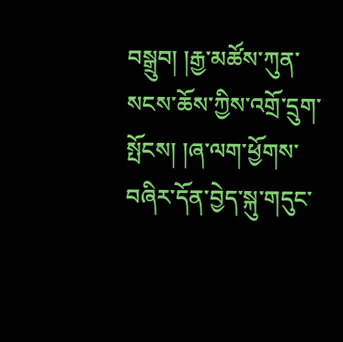བསྒྲུབ། །རྒྱ་མཚོས་ཀུན་སངས་ཆོས་ཀྱིས་འགྲོ་དྲུག་སྤོངས། །ཞ་ལག་ཕྱོགས་བཞིར་དོན་བྱེད་སྐུ་གདུང་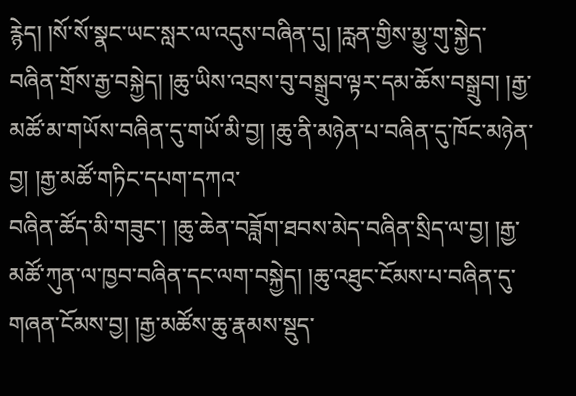རྙེད། །སོ་སོ་སྣང་ཡང་སླར་ལ་འདུས་བཞིན་དུ། །རླན་གྱིས་མྱུ་གུ་སྐྱེད་བཞིན་གྲོས་རྒྱ་བསྐྱེད། །ཆུ་ཡིས་འབྲས་བུ་བསྒྲུབ་ལྟར་དམ་ཆོས་བསྒྲུབ། །རྒྱ་མཚོ་མ་གཡོས་བཞིན་དུ་གཡོ་མི་བྱ། །ཆུ་ནི་མཉེན་པ་བཞིན་དུ་ཁོང་མཉེན་བྱ། །རྒྱ་མཚོ་གཏིང་དཔག་དཀའ་
བཞིན་ཚོད་མི་གཟུང་། །ཆུ་ཆེན་བཟློག་ཐབས་མེད་བཞིན་སྲིད་ལ་བྱ། །རྒྱ་མཚོ་ཀུན་ལ་ཁྱབ་བཞིན་དང་ལག་བསྐྱེད། །ཆུ་འཐུང་ངོམས་པ་བཞིན་དུ་གཞན་ངོམས་བྱ། །རྒྱ་མཚོས་ཆུ་རྣམས་སྡུད་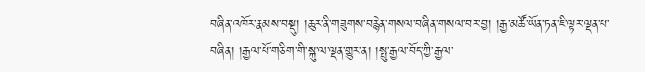བཞིན་འཁོར་རྣམས་བསྡུ། །ཆུར་ནི་གཟུགས་བརྙེན་གསལ་བཞིན་གསལ་བར་བྱ། །རྒྱ་མཚོ་ཡོན་ཏན་ཇི་ལྟར་ལྡན་པ་བཞིན། །རྒྱལ་པོ་གཅིག་གི་སྐུ་ལ་ལྡན་གྱུར་ན། །སྤུ་རྒྱལ་བོད་ཀྱི་རྒྱལ་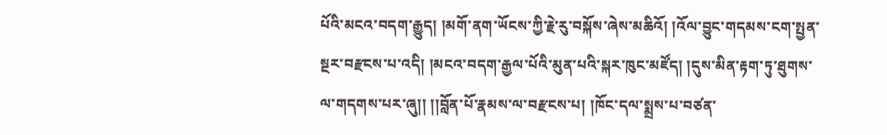པོའི་མངའ་བདག་རྒྱུད། །མགོ་ནག་ཡོངས་ཀྱི་རྗེ་རུ་བསྐོས་ཞེས་མཆིའོ། །འོལ་བྱུང་གདམས་ངག་སྤྱན་སྔར་བརྫངས་པ་འདི། །མངའ་བདག་རྒྱལ་པོའི་མུན་པའི་སྐར་ཁུང་མཛོད། །དུས་མིན་རྟག་ཏུ་ཐུགས་ལ་གདགས་པར་ཞུ།། །།བློན་པོ་རྣམས་ལ་བརྫངས་པ། །ཁོང་དལ་སྨྲས་པ་བཙན་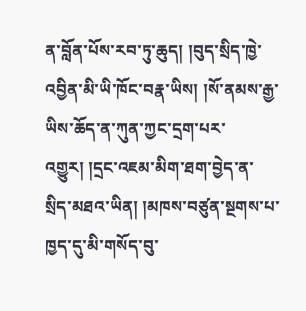ན་བློན་པོས་རབ་ཏུ་ཆུད། །བུད་སྲིད་ཁྱེ་འབྱིན་མི་ཡི་ཁོང་བརྣ་ཡིས། །སོ་ནམས་རྒྱ་ཡིས་ཆོད་ན་ཀུན་ཀྱང་དྲག་པར་འགྱུར། །དྲང་འཇམ་མིག་ཐག་བྱེད་ན་སྲིད་མཐའ་ཡིན། །མཁས་བཙུན་སྔགས་པ་ཁྱད་དུ་མི་གསོད་བུ་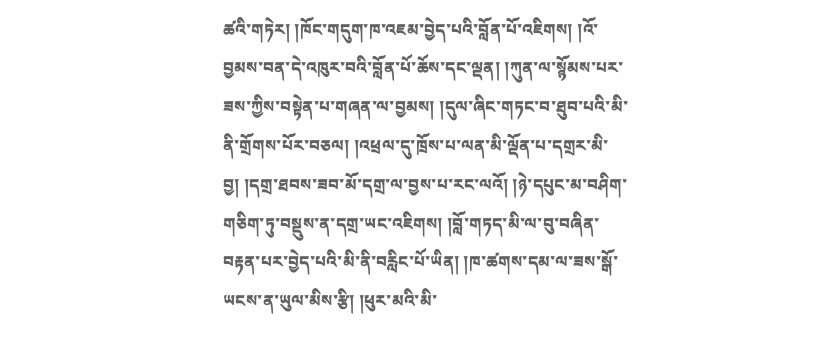ཚའི་གཏེར། །ཁོང་གདུག་ཁ་འཇམ་བྱེད་པའི་བློན་པོ་འཇིགས། །འོ་བྱམས་བན་དེ་འཁུར་བའི་བློན་པོ་ཆོས་དང་ལྡན། །ཀུན་ལ་སྙོམས་པར་ཟས་ཀྱིས་བསྟེན་པ་གཞན་ལ་བྱམས། །དུལ་ཞིང་གཏང་བ་ཐུབ་པའི་མི་ནི་གྲོགས་པོར་བཅལ། །འཕྲལ་དུ་ཁྲོས་པ་ལན་མི་ལྡོན་པ་དགྲར་མི་བྱ། །དགྲ་ཐབས་ཟབ་མོ་དགྲ་ལ་བྱས་པ་རང་ལའོ། །ཉེ་དཔུང་མ་བཤིག་གཅིག་ཏུ་བསྡུས་ན་དགྲ་ཡང་འཇིགས། །བློ་གཏད་མི་ལ་བུ་བཞིན་བརྟན་པར་བྱེད་པའི་མི་ནི་བརླིང་པོ་ཡིན། །ཁ་ཚགས་དམ་ལ་ཟས་སྒོ་ཡངས་ན་ཡུལ་མིས་རྩི། །ཕུར་མའི་མི་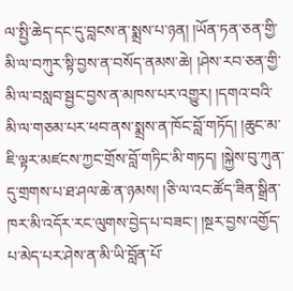ལ་སྤྱི་ཆེད་དང་དུ་བླངས་ན་སྨྲས་པ་ཉན། །ཡོན་ཏན་ཅན་གྱི་མི་ལ་བཀུར་སྟི་བྱས་ན་བསོད་ནམས་ཆེ། །ཤེས་རབ་ཅན་གྱི་མི་ལ་བསླབ་སྦྱང་བྱས་ན་མཁས་པར་འགྱུར། །དགའ་བའི་མི་ལ་གཅམ་པར་ཕབ་ནས་སྨྲས་ན་ཁོང་བློ་གཏོད། །ཆུང་མ་ཇི་ལྟར་མཛངས་ཀྱང་གྲོས་བློ་གཏིང་མི་གཏད། །སྐྱེས་བུ་ཀུན་དུ་གྲགས་པ་ཐ་ཤལ་ཆེ་ན་ཉམས། །ཅི་ལ་འང་ཚོད་ཟིན་སྒྲིན་ཁར་མི་འདོར་རང་ལུགས་བྱེད་པ་བཟང་། །སྔར་བྱས་འགྱོད་པ་མེད་པར་ཤེས་ན་མི་ཡི་བློན་པོ་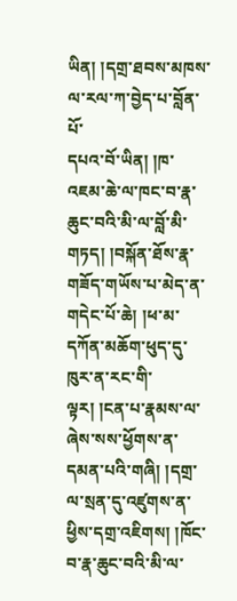ཡིན། །དགྲ་ཐབས་མཁས་ལ་རལ་ཀ་བྱེད་པ་བློན་པོ་
དཔའ་བོ་ཡིན། །ཁ་འཇམ་ཆེ་ལ་ཁང་བ་རྣ་ཆུང་བའི་མི་ལ་བློ་མི་གཏད། །བསྐོན་ཐོས་རྣ་གཟོད་གཡོས་པ་མེད་ན་གདེང་པོ་ཆེ། །ཕ་མ་དཀོན་མཆོག་ཕུད་དུ་ཁུར་ན་རང་གི་ལྟར། །ངན་པ་རྣམས་ལ་ཞེས་སས་ཕྱོགས་ན་དམན་པའི་གཞི། །དགྲ་ལ་སྲན་དུ་འཛུགས་ན་ཕྱིས་དགྲ་འཇིགས། །ཁོང་བ་རྣ་ཆུང་བའི་མི་ལ་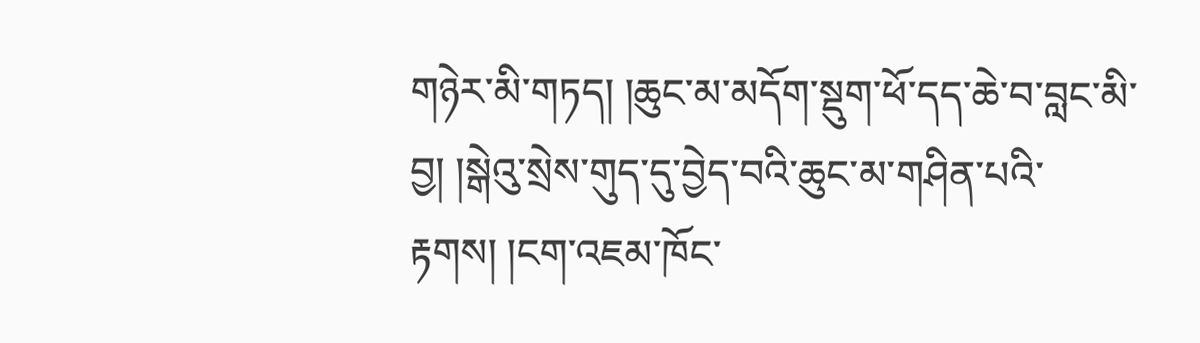གཉེར་མི་གཏད། །ཆུང་མ་མདོག་སྡུག་ཕོ་དད་ཆེ་བ་བླང་མི་བྱ། །སྒེའུ་སྲེས་གུད་དུ་བྱེད་བའི་ཆུང་མ་གཤིན་པའི་རྟགས། །ངག་འཇམ་ཁོང་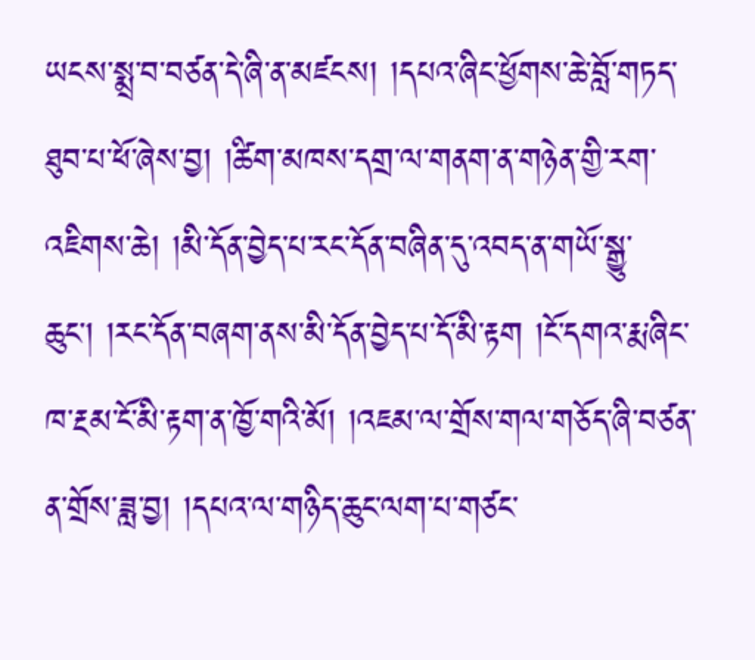ཡངས་སྨྲ་བ་བཙན་དེ་ཞི་ན་མཛངས། །དཔའ་ཞིང་ཕྱོགས་ཆེ་བློ་གཏད་ཐུབ་པ་ཕོ་ཞེས་བྱ། །ཚིག་མཁས་དགྲ་ལ་གནག་ན་གཉེན་གྱི་རག་འཇིགས་ཆེ། །མི་དོན་བྱེད་པ་རང་དོན་བཞིན་དུ་འབད་ན་གཡོ་སྒྱུ་ཆུང་། །རང་དོན་བཞག་ནས་མི་དོན་བྱེད་པ་དོ་མི་རྟག །ངོ་དགའ་རྨ་ཞིང་ཁ་རྔམ་ངོ་མི་རྟག་ན་ཁྱོ་གའི་མོ། །འཇམ་ལ་གྲོས་གལ་གཅོད་ཞི་བཙན་ན་གྲོས་ཟླ་བྱ། །དཔའ་ལ་གཉིད་ཆུང་ལག་པ་གཙང་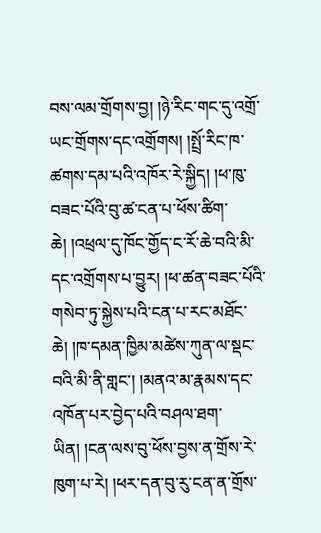བས་ལམ་གྲོགས་བྱ། །ཉེ་རིང་གང་དུ་འགྲོ་ཡང་གྲོགས་དང་འགྲོགས། །སྤྲོ་རིང་ཁ་ཚགས་དམ་པའི་འཁོར་རེ་སྐྱིད། །ཕ་ཁུ་བཟང་པོའི་བུ་ཚ་ངན་པ་ཕོས་ཚིག་ཆེ། །འཕྲལ་དུ་ཁོང་གྱོད་ང་རོ་ཆེ་བའི་མི་དང་འགྲོགས་པ་བྱུར། །ཕ་ཚན་བཟང་པོའི་གསེབ་ཏུ་སྐྱེས་པའི་ངན་པ་རང་མཐོང་ཆེ། །ཁ་དམན་ཁྱིམ་མཚེས་ཀུན་ལ་སྡང་བའི་མི་ནི་གླང་། །མནའ་མ་རྣམས་དང་འཁོན་པར་བྱེད་པའི་བཤལ་ཐག་ཡིན། །ངན་ལས་བུ་ཕོས་བྱས་ན་གྲོས་རེ་ཁུག་པ་རེ། །ཕར་དན་བུ་རུ་ངན་ན་གྲོས་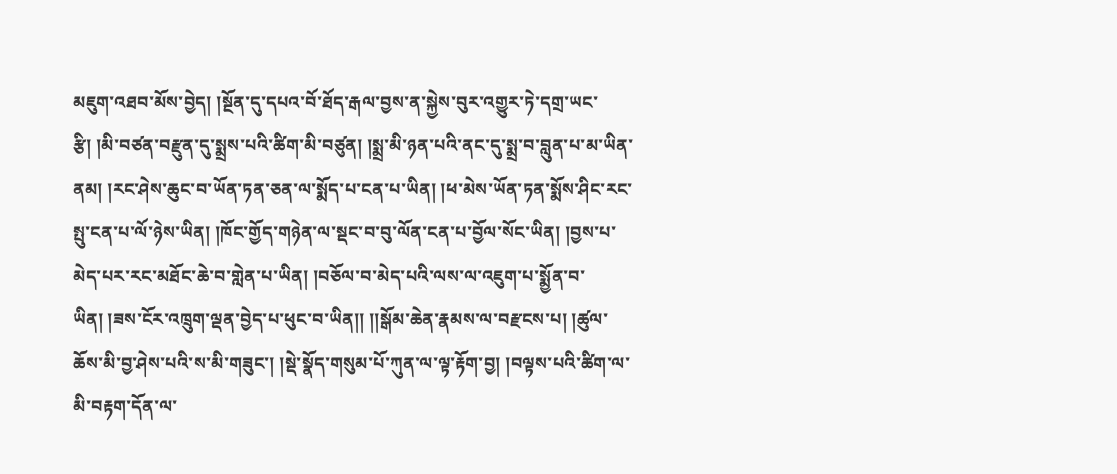མཇུག་འཐབ་མོས་བྱེད། །སྔོན་དུ་དཔའ་བོ་ཐོད་རྒལ་བྱས་ན་སྐྱེས་བུར་འགྱུར་ཏེ་དགྲ་ཡང་རྩི། །མི་བཙན་བརྫུན་དུ་སྨྲས་པའི་ཚིག་མི་བཙུན། །སྨྲ་མི་ཉན་པའི་ནང་དུ་སྨྲ་བ་བླུན་པ་མ་ཡིན་ནམ། །རང་ཤེས་ཆུང་བ་ཡོན་ཏན་ཅན་ལ་སྨོད་པ་ངན་པ་ཡིན། །ཕ་མེས་ཡོན་ཏན་སྨོས་ཤིང་རང་སྤུ་ངན་པ་ལོ་ཉེས་ཡིན། །ཁོང་གྱོད་གཉེན་ལ་སྡང་བ་བུ་ལོན་ངན་པ་བྱོལ་སོང་ཡིན། །བྱས་པ་མེད་པར་རང་མཐོང་ཆེ་བ་གླེན་པ་ཡིན། །བཅོལ་བ་མེད་པའི་ལས་ལ་འཇུག་པ་སྨྱོན་བ་ཡིན། །ཟས་ངོར་འཁྲུག་ལྡན་བྱེད་པ་ཕུང་བ་ཡིན།། །།སྒོམ་ཆེན་རྣམས་ལ་བརྫངས་པ། །ཚུལ་ཆོས་མི་བྱ་ཤེས་པའི་ས་མི་གཟུང་། །སྡེ་སྣོད་གསུམ་པོ་ཀུན་ལ་ལྟ་རྟོག་བྱ། །བལྟས་པའི་ཚིག་ལ་མི་བརྟག་དོན་ལ་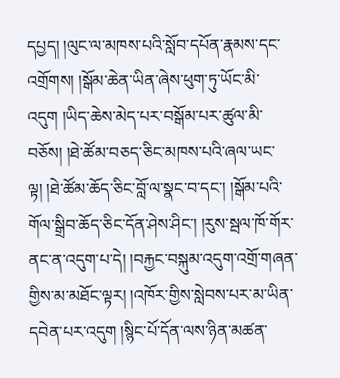དཔྱད། །ལུང་ལ་མཁས་པའི་སློབ་དཔོན་རྣམས་དང་འགྲོགས། །སྒོམ་ཆེན་ཡིན་ཞེས་ཕུག་ཏུ་ཡོང་མི་འདུག །ཡིད་ཆེས་མེད་པར་བསྒོམ་པར་ཚུལ་མི་བཅོས། །ཐེ་ཚོམ་བཅད་ཅིང་མཁས་པའི་ཞལ་ཡང་ལྟ། །ཐེ་ཚོམ་ཆོད་ཅིང་བློ་ལ་སྣང་བ་དང་། །སྒོམ་པའི་གོལ་སྒྲིབ་ཆོད་ཅིང་དོན་ཤེས་ཤིང་། །རུས་སྦལ་ཁོ་གོར་ནང་ན་འདུག་པ་དེ། །བརྐྱང་བསྐུམ་འདུག་འགྲོ་གཞན་གྱིས་མ་མཐོང་ལྟར། །འཁོར་གྱིས་སླེབས་པར་མ་ཡིན་དབེན་པར་འདུག །སྙིང་པོ་དོན་ལས་ཉིན་མཚན་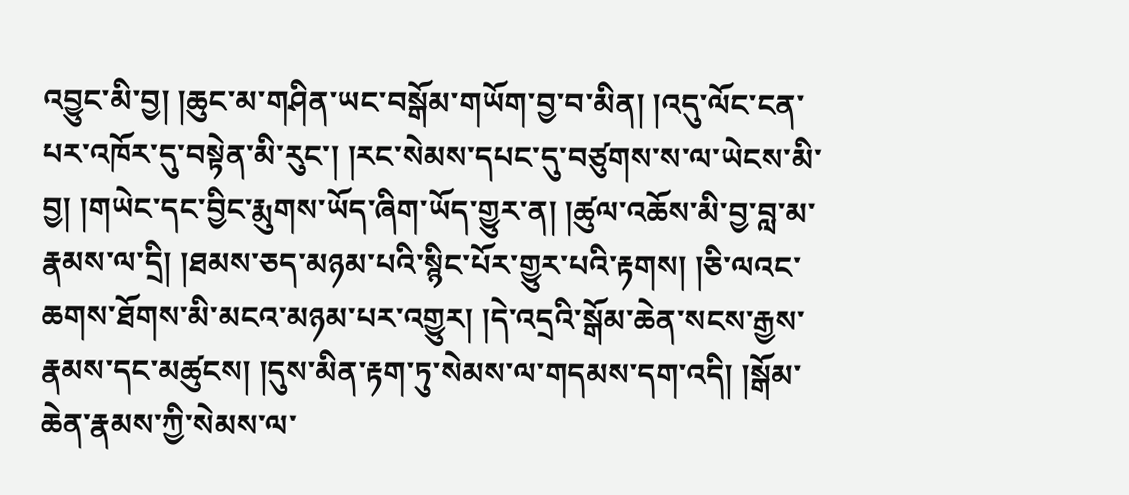འབྱུང་མི་བྱ། །ཆུང་མ་གཤིན་ཡང་བསྒོམ་གཡོག་བྱ་བ་མིན། །འདུ་ལོང་ངན་པར་འཁོར་དུ་བསྟེན་མི་རུང་། །རང་སེམས་དཔང་དུ་བཙུགས་ས་ལ་ཡེངས་མི་བྱ། །གཡེང་དང་བྱིང་རྨུགས་ཡོད་ཞིག་ཡོད་གྱུར་ན། །ཚུལ་འཆོས་མི་བྱ་བླ་མ་རྣམས་ལ་དྲི། །ཐམས་ཅད་མཉམ་པའི་སྙིང་པོར་གྱུར་པའི་རྟགས། །ཅི་ལའང་ཆགས་ཐོགས་མི་མངའ་མཉམ་པར་འགྱུར། །དེ་འདྲའི་སྒོམ་ཆེན་སངས་རྒྱས་རྣམས་དང་མཚུངས། །དུས་མིན་རྟག་ཏུ་སེམས་ལ་གདམས་དག་འདི། །སྒོམ་ཆེན་རྣམས་ཀྱི་སེམས་ལ་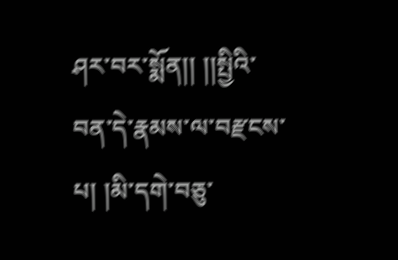ཤར་བར་སྨོན།། །།སྤྱིའི་བན་དེ་རྣམས་ལ་བརྫངས་པ། །མི་དགེ་བཅུ་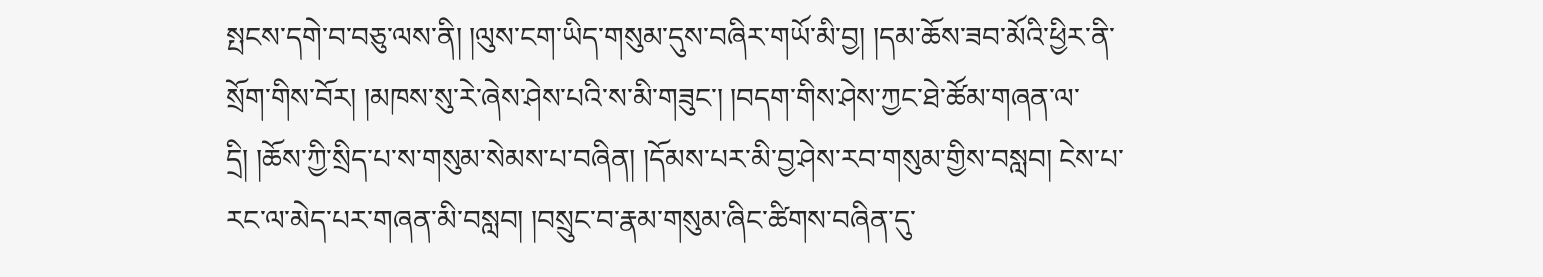སྤངས་དགེ་བ་བཅུ་ལས་ནི། །ལུས་ངག་ཡིད་གསུམ་དུས་བཞིར་གཡོ་མི་བྱ། །དམ་ཆོས་ཟབ་མོའི་ཕྱིར་ནི་སྲོག་གིས་བོར། །མཁས་སུ་རེ་ཞེས་ཤེས་པའི་ས་མི་གཟུང་། །བདག་གིས་ཤེས་ཀྱང་ཐེ་ཚོམ་གཞན་ལ་དྲི། །ཆོས་ཀྱི་སྲིད་པ་ས་གསུམ་སེམས་པ་བཞིན། །དོམས་པར་མི་བྱ་ཤེས་རབ་གསུམ་གྱིས་བསླབ། ངེས་པ་རང་ལ་མེད་པར་གཞན་མི་བསླབ། །བསྲུང་བ་རྣམ་གསུམ་ཞིང་ཚིགས་བཞིན་དུ་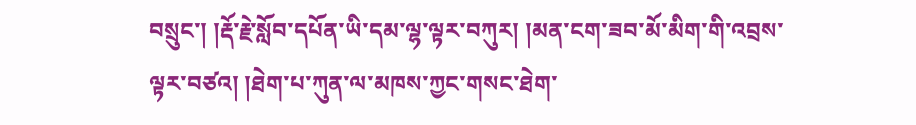བསྲུང་། །རྡོ་རྗེ་སློབ་དཔོན་ཡི་དམ་ལྷ་ལྟར་བཀུར། །མན་ངག་ཟབ་མོ་མིག་གི་འབྲས་ལྟར་བཙའ། །ཐེག་པ་ཀུན་ལ་མཁས་ཀྱང་གསང་ཐེག་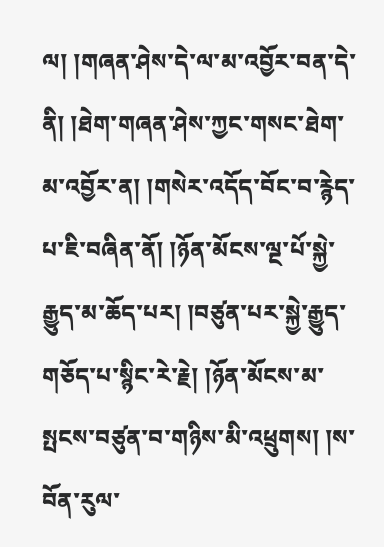ལ། །གཞན་ཤེས་དེ་ལ་མ་འབྱོར་བན་དེ་ནི། །ཐེག་གཞན་ཤེས་ཀྱང་གསང་ཐེག་མ་འབྱོར་ན། །གསེར་འདོད་བོང་བ་རྙེད་པ་ཇི་བཞིན་ནོ། །ཉོན་མོངས་ལྔ་པོ་སྐྱེ་རྒྱུད་མ་ཆོད་པར། །བཙུན་པར་སྐྱེ་རྒྱུད་གཅོད་པ་སྙིང་རེ་རྗེ། །ཉོན་མོངས་མ་སྤངས་བཙུན་བ་གཉིས་མི་འཕྲུགས། །ས་བོན་རུལ་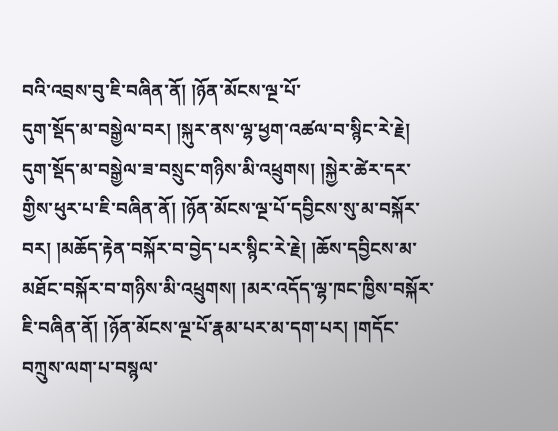བའི་འབྲས་བུ་ཇི་བཞིན་ནོ། །ཉོན་མོངས་ལྔ་པོ་
དུག་སྡོད་མ་བསྒྱེལ་བར། །སྐུར་ནས་ལྷ་ཕྱག་འཚལ་བ་སྙིང་རེ་རྗེ། དུག་སྡོད་མ་བསྒྱེལ་ཟ་བསྲུང་གཉིས་མི་འཕྲུགས། །སྐྱེར་ཚེར་དར་གྱིས་ཕུར་པ་ཇི་བཞིན་ནོ། །ཉོན་མོངས་ལྔ་པོ་དབྱིངས་སུ་མ་བསྐོར་བར། །མཆོད་རྟེན་བསྐོར་བ་བྱེད་པར་སྙིང་རེ་རྗེ། །ཆོས་དབྱིངས་མ་མཐོང་བསྐོར་བ་གཉིས་མི་འཕྲུགས། །མར་འདོད་ལྷ་ཁང་ཁྱིས་བསྐོར་ཇི་བཞིན་ནོ། །ཉོན་མོངས་ལྔ་པོ་རྣམ་པར་མ་དག་པར། །གདོང་བཀྲུས་ལག་པ་བསྙལ་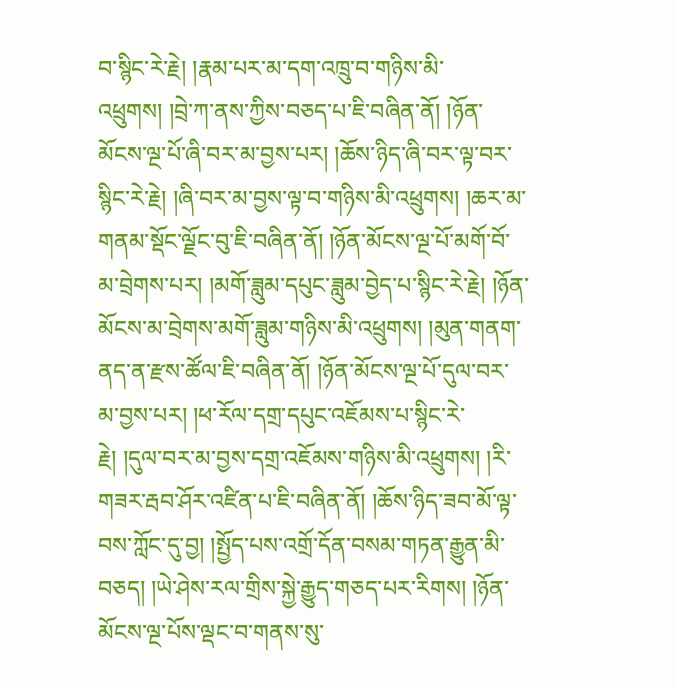བ་སྙིང་རེ་རྗེ། །རྣམ་པར་མ་དག་འཁྲུ་བ་གཉིས་མི་འཕྲུགས། །བྲེ་ཀ་ནས་ཀྱིས་བཅད་པ་ཇི་བཞིན་ནོ། །ཉོན་མོངས་ལྔ་པོ་ཞི་བར་མ་བྱས་པར། །ཆོས་ཉིད་ཞི་བར་ལྟ་བར་སྙིང་རེ་རྗེ། །ཞི་བར་མ་བྱས་ལྟ་བ་གཉིས་མི་འཕྲུགས། །ཆར་མ་གནམ་སྡོང་ལྗོང་བུ་ཇི་བཞིན་ནོ། །ཉོན་མོངས་ལྔ་པོ་མགོ་བོ་མ་བྲེགས་པར། །མགོ་ཟླུམ་དཔུང་ཟླུམ་བྱེད་པ་སྙིང་རེ་རྗེ། །ཉོན་མོངས་མ་བྲེགས་མགོ་ཟླུམ་གཉིས་མི་འཕྲུགས། །མུན་གནག་ནད་ན་རྫས་ཚོལ་ཇི་བཞིན་ནོ། །ཉོན་མོངས་ལྔ་པོ་དུལ་བར་མ་བྱས་པར། །ཕ་རོལ་དགྲ་དཔུང་འཇོམས་པ་སྙིང་རེ་རྗེ། །དུལ་བར་མ་བྱས་དགྲ་འཇོམས་གཉིས་མི་འཕྲུགས། །རི་གཟར་རྦབ་ཤོར་འཛིན་པ་ཇི་བཞིན་ནོ། །ཆོས་ཉིད་ཟབ་མོ་ལྟ་བས་ཀློང་དུ་བྱ། །སྤྱོད་པས་འགྲོ་དོན་བསམ་གཏན་རྒྱུན་མི་བཅད། །ཡེ་ཤེས་རལ་གྲིས་སྐྱེ་རྒྱུད་གཅད་པར་རིགས། །ཉོན་མོངས་ལྔ་པོས་ལྡང་བ་གནས་སུ་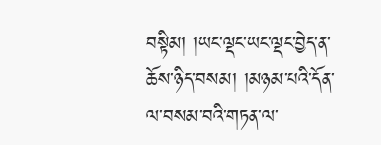བསྟིམ། །ཡང་ལྡང་ཡང་ལྡང་བྱེད་ན་ཆོས་ཉིད་བསམ། །མཉམ་པའི་དོན་ལ་བསམ་བའི་གཏན་ལ་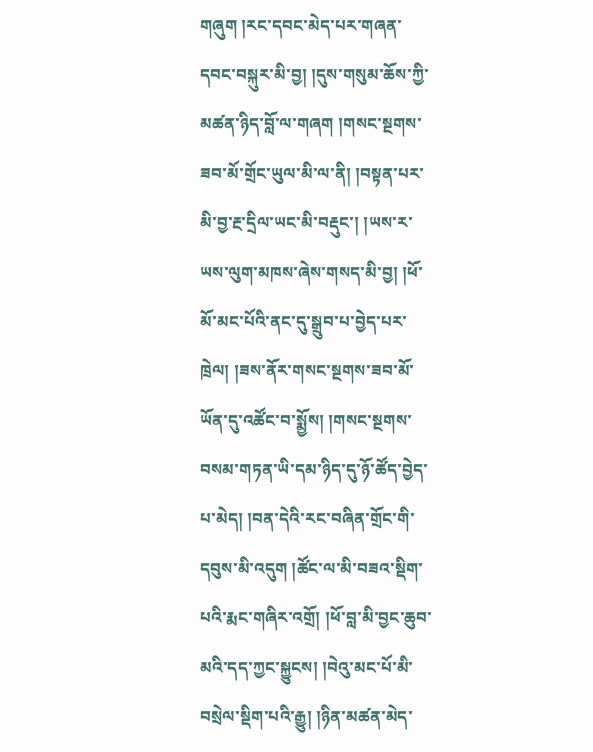གཞུག །རང་དབང་མེད་པར་གཞན་དབང་བསྐུར་མི་བྱ། །དུས་གསུམ་ཆོས་ཀྱི་མཚན་ཉིད་བློ་ལ་གཞག །གསང་སྔགས་ཟབ་མོ་གྲོང་ཡུལ་མི་ལ་ནི། །བསྟན་པར་མི་བྱ་རྔ་དྲིལ་ཡང་མི་བརྡུང་། །ཡས་ར་ཡས་ལུག་མཁས་ཞེས་གསད་མི་བྱ། །ཕོ་མོ་མང་པོའི་ནང་དུ་སྒྲུབ་པ་བྱེད་པར་ཁྲེལ། །ཟས་ནོར་གསང་སྔགས་ཟབ་མོ་ཡོན་དུ་འཚོང་བ་སྨྱོས། །གསང་སྔགས་བསམ་གཏན་ཡི་དམ་ཉིད་དུ་ཉོ་ཚོད་བྱེད་པ་མེད། །བན་དེའི་རང་བཞིན་གྲོང་གི་དབུས་མི་འདུག །ཚོང་ལ་མི་བཟའ་སྡིག་པའི་རྨང་གཞིར་འགྲོ། །ཕོ་བླ་མི་བྱང་ཆུབ་མའི་དད་ཀྱང་སྐྱུངས། །བེའུ་མང་པོ་མི་བསྲེལ་སྡིག་པའི་རྒྱུ། །ཉིན་མཚན་མེད་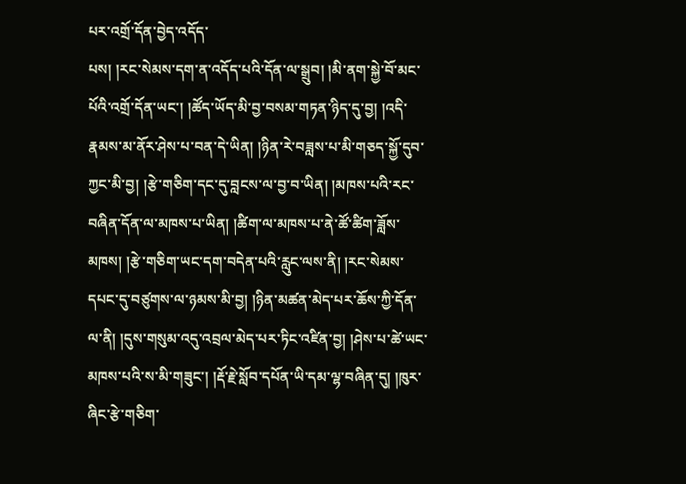པར་འགྲོ་དོན་བྱེད་འདོད་
པས། །རང་སེམས་དག་ན་འདོད་པའི་དོན་ལ་སྒྲུབ། །མི་ནག་སྐྱེ་བོ་མང་པོའི་འགྲོ་དོན་ཡང་། །ཚོད་ཡོད་མི་བྱ་བསམ་གཏན་ཉིད་དུ་བྱ། །འདི་རྣམས་མ་ནོར་ཤེས་པ་བན་དེ་ཡིན། །ཉིན་རེ་བཟླས་པ་མི་གཅད་སྐྱོ་དུབ་ཀྱང་མི་བྱ། །རྩེ་གཅིག་དང་དུ་བླངས་ལ་བྱ་བ་ཡིན། །མཁས་པའི་རང་བཞིན་དོན་ལ་མཁས་པ་ཡིན། །ཚིག་ལ་མཁས་པ་ནེ་ཚོ་ཚིག་ཟློས་མཁས། །རྩེ་གཅིག་ཡང་དག་བདེན་པའི་རླུང་ལས་ནི། །རང་སེམས་དཔང་དུ་བཙུགས་ལ་ཉམས་མི་བྱ། །ཉིན་མཚན་མེད་པར་ཆོས་ཀྱི་དོན་ལ་ནི། །དུས་གསུམ་འདུ་འབྲལ་མེད་པར་ཏིང་འཛིན་བྱ། །ཤེས་པ་ཚེ་ཡང་མཁས་པའི་ས་མི་གཟུང་། །རྡོ་རྗེ་སློབ་དཔོན་ཡི་དམ་ལྷ་བཞིན་དུ། །ཁུར་ཞིང་རྩེ་གཅིག་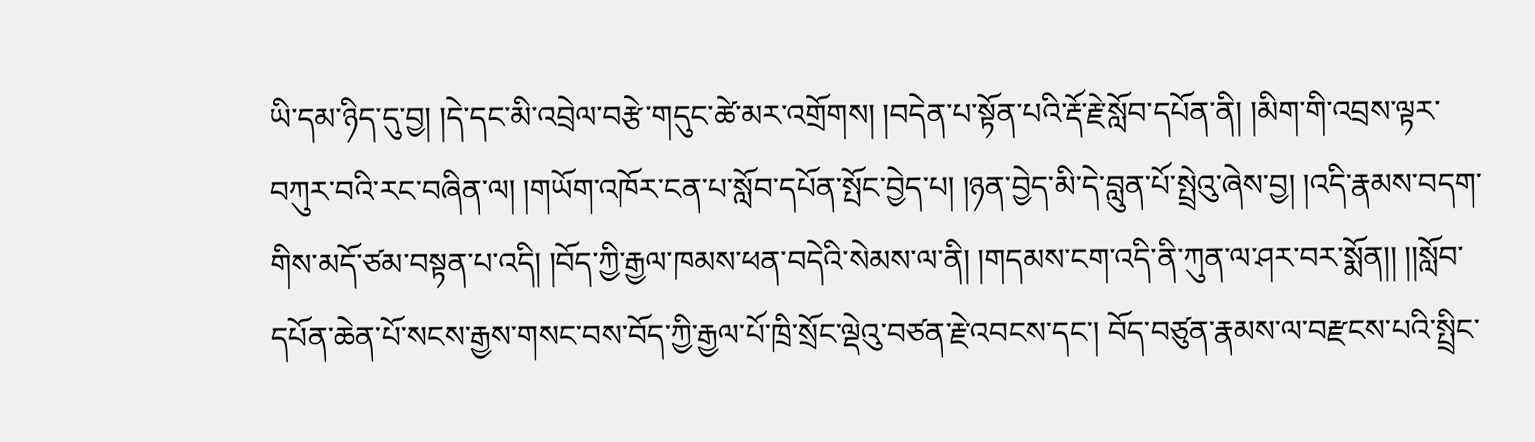ཡི་དམ་ཉིད་དུ་བྱ། །དེ་དང་མི་འབྲེལ་བརྩེ་གདུང་ཚེ་མར་འགྲོགས། །བདེན་པ་སྟོན་པའི་རྡོ་རྗེ་སློབ་དཔོན་ནི། །མིག་གི་འབྲས་ལྟར་བཀུར་བའི་རང་བཞིན་ལ། །གཡོག་འཁོར་ངན་པ་སློབ་དཔོན་སྤོང་བྱེད་པ། །ཉན་བྱེད་མི་དེ་བླུན་པོ་སྤྲེའུ་ཞེས་བྱ། །འདི་རྣམས་བདག་གིས་མདོ་ཙམ་བསྟན་པ་འདི། །བོད་ཀྱི་རྒྱལ་ཁམས་ཕན་བདེའི་སེམས་ལ་ནི། །གདམས་ངག་འདི་ནི་ཀུན་ལ་ཤར་བར་སྨོན།། །།སློབ་དཔོན་ཆེན་པོ་སངས་རྒྱས་གསང་བས་བོད་ཀྱི་རྒྱལ་པོ་ཁྲི་སྲོང་ལྡེའུ་བཙན་རྗེ་འབངས་དང་། བོད་བཙུན་རྣམས་ལ་བརྫངས་པའི་སྤྲིང་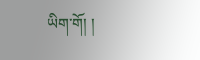ཡིག་གོ། །